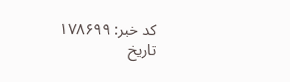کد خبر: ۱۷۸۶۹۹
تاریخ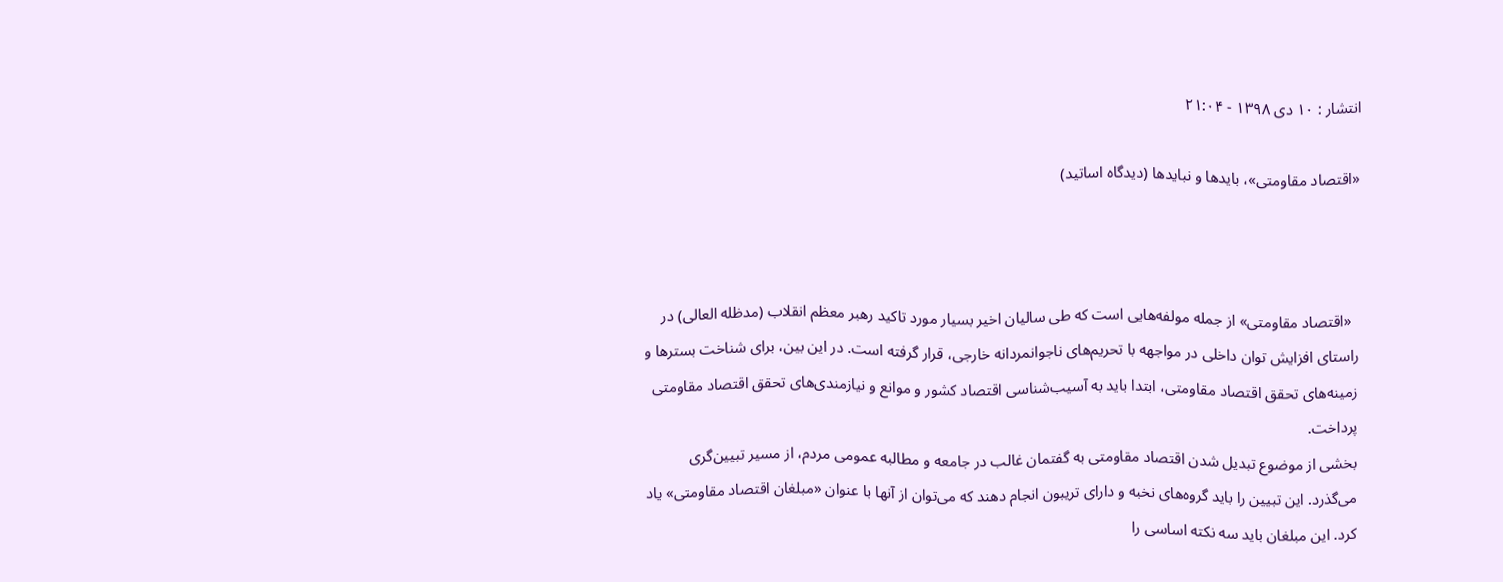انتشار : ۱۰ دی ۱۳۹۸ - ۲۱:۰۴

«اقتصاد مقاومتی»، بایدها و نبایدها (دیدگاه اساتید)



  «اقتصاد مقاومتی» از جمله مولفه‌هایی است که طی سالیان اخیر بسیار مورد تاکید رهبر معظم انقلاب (مدظله العالی) در راستای افزایش توان داخلی در مواجهه با تحریم‌های ناجوانمردانه خارجی، قرار گرفته است. در این بین، برای شناخت بسترها و زمینه‌های تحقق اقتصاد مقاومتی، ابتدا باید به آسیب‌شناسی اقتصاد کشور و موانع و نیازمندی‌های تحقق اقتصاد مقاومتی پرداخت.
بخشی از موضوع تبدیل شدن اقتصاد مقاومتی به گفتمان غالب در جامعه و مطالبه‌ عمومی مردم، از مسیر تبیین‌گری می‌گذرد. این تبیین‌ را باید گروه‌های نخبه و دارای تریبون انجام دهند که می‌توان از آنها با عنوان «مبلغان اقتصاد مقاومتی» یاد کرد. این مبلغان باید سه نکته‌ اساسی را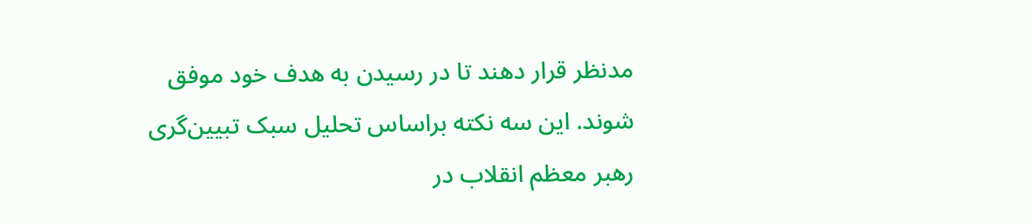مدنظر قرار دهند تا در رسیدن به هدف خود موفق شوند. این سه نکته براساس تحلیل سبک تبیین‌گری رهبر معظم انقلاب در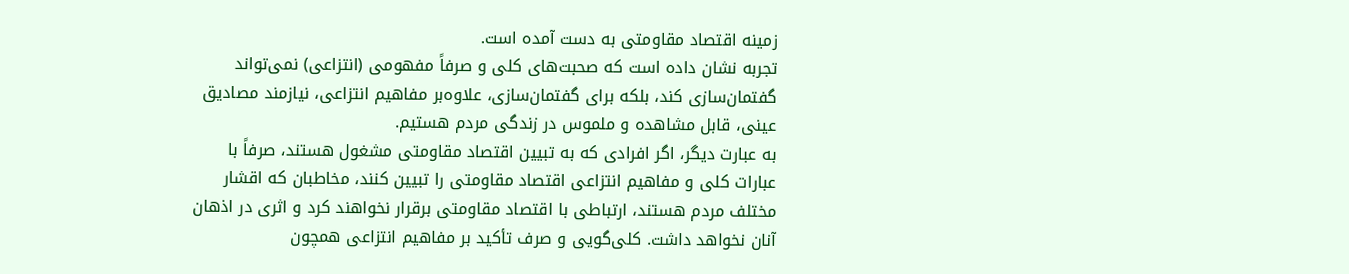زمینه‌ اقتصاد مقاومتی به دست آمده است.
تجربه نشان داده است که صحبت‌های کلی و صرفاً مفهومی (انتزاعی) نمی‌تواند گفتمان‌سازی کند، بلکه برای گفتمان‌سازی، علاوه‌بر مفاهیم انتزاعی، نیازمند مصادیق عینی، قابل مشاهده و ملموس در زندگی مردم هستیم.
به عبارت دیگر، اگر افرادی که به تبیین اقتصاد مقاومتی مشغول هستند، صرفاً با عبارات کلی و مفاهیم انتزاعی اقتصاد مقاومتی را تبیین کنند، مخاطبان که اقشار مختلف مردم هستند، ارتباطی با اقتصاد مقاومتی برقرار نخواهند کرد و اثری در اذهان آنان نخواهد داشت. کلی‌گویی و صرف تأکید بر مفاهیم انتزاعی همچون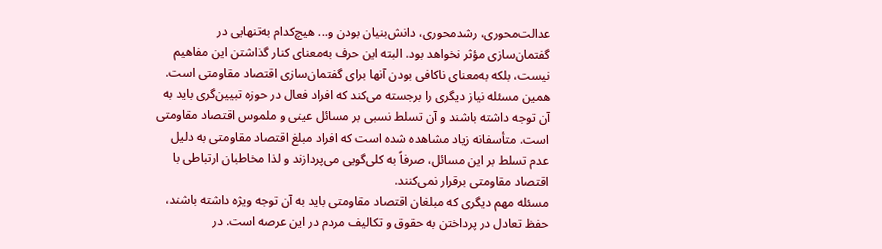عدالت‌محوری، رشدمحوری، دانش‌بنیان بودن و... هیچ‌کدام به‌تنهایی در گفتمان‌سازی مؤثر نخواهد بود. البته این حرف به‌معنای کنار گذاشتن این مفاهیم نیست، بلکه به‌معنای ناکافی بودن آنها برای گفتمان‌سازی اقتصاد مقاومتی است.
همین مسئله نیاز دیگری را برجسته می‌کند که افراد فعال در حوزه‌ تبیین‌گری باید به آن توجه داشته باشند و آن تسلط نسبی بر مسائل عینی و ملموس اقتصاد مقاومتی است. متأسفانه زیاد مشاهده شده است که افراد مبلغ اقتصاد مقاومتی به ‌دلیل عدم تسلط بر این مسائل، صرفاً به کلی‌گویی‌ می‌پردازند و لذا مخاطبان ارتباطی با اقتصاد مقاومتی برقرار نمی‌کنند.
مسئله‌ مهم دیگری که مبلغان اقتصاد مقاومتی باید به آن توجه ویژه داشته باشند، حفظ تعادل در پرداختن به حقوق و تکالیف مردم در این عرصه است. در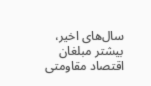سال‌های اخیر، بیشتر مبلغان اقتصاد مقاومتی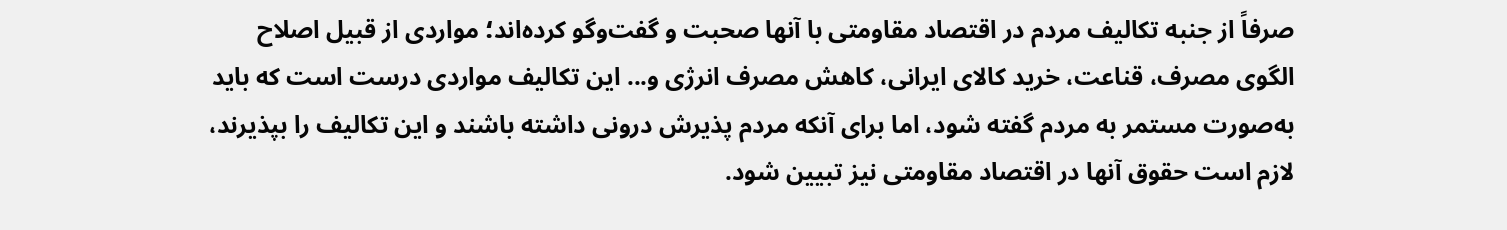صرفاً از جنبه‌ تکالیف مردم در اقتصاد مقاومتی با آنها صحبت و گفت‌وگو کرده‌اند؛ مواردی از قبیل اصلاح الگوی مصرف، قناعت، خرید کالای ایرانی، کاهش مصرف انرژی و... این تکالیف مواردی درست است که باید به‌صورت مستمر به مردم گفته شود، اما برای آنکه مردم پذیرش درونی داشته باشند و این تکالیف را بپذیرند، لازم است حقوق آنها در اقتصاد مقاومتی نیز تبیین شود.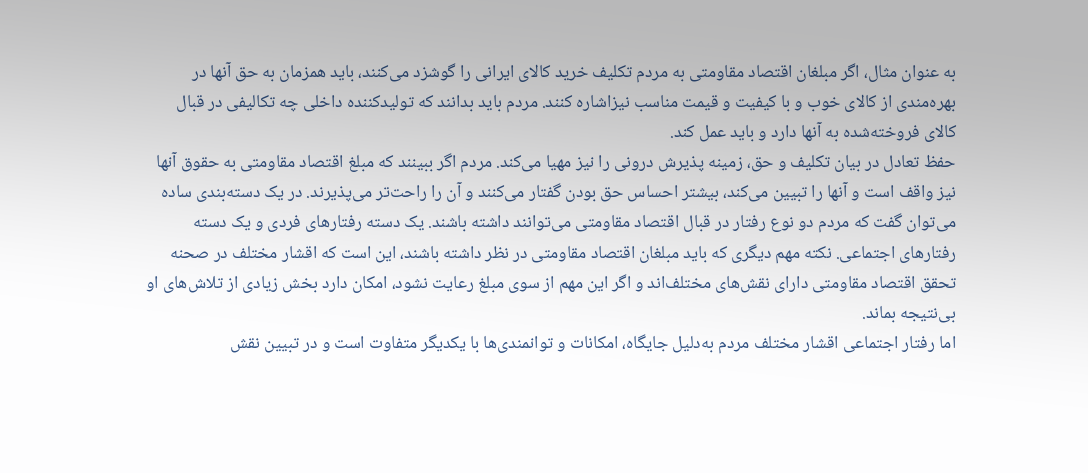به عنوان مثال، اگر مبلغان اقتصاد مقاومتی به مردم تکلیف خرید کالای ایرانی را گوشزد می‌کنند، باید همزمان به حق آنها در بهره‌مندی از کالای خوب و با کیفیت و قیمت مناسب نیز‌اشاره کنند. مردم باید بدانند که تولیدکننده‌ داخلی چه تکالیفی در قبال کالای فروخته‌شده به آنها دارد و باید عمل کند.
حفظ تعادل در بیان تکلیف و حق، زمینه‌ پذیرش درونی را نیز مهیا می‌کند. مردم اگر ببینند که مبلغ اقتصاد مقاومتی به حقوق آنها نیز واقف است و آنها را تبیین می‌کند، بیشتر احساس حق بودن گفتار می‌کنند و آن را راحت‌تر می‌پذیرند. در یک دسته‌بندی ساده می‌توان گفت که مردم دو نوع رفتار در قبال اقتصاد مقاومتی می‌توانند داشته باشند. یک دسته رفتارهای فردی و یک دسته رفتارهای اجتماعی. نکته‌ مهم دیگری که باید مبلغان اقتصاد مقاومتی در نظر داشته باشند، این است که اقشار مختلف در صحنه‌ تحقق اقتصاد مقاومتی دارای نقش‌های مختلف‌اند و اگر این مهم از سوی مبلغ رعایت نشود، امکان دارد بخش زیادی از تلاش‌های او بی‌نتیجه بماند.
اما رفتار اجتماعی اقشار مختلف مردم به‌دلیل جایگاه، امکانات و توانمندی‌ها با یکدیگر متفاوت است و در تبیین نقش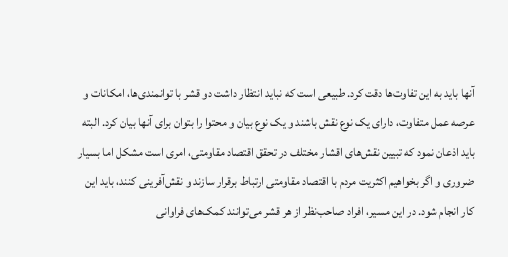آنها باید به این تفاوت‌ها دقت کرد. طبیعی است که نباید انتظار داشت دو قشر با توانمندی‌ها، امکانات و عرصه‌ عمل متفاوت، دارای یک نوع نقش باشند و یک نوع بیان و محتوا را بتوان برای آنها بیان کرد. البته باید اذعان نمود که تبیین نقش‌های اقشار مختلف در تحقق اقتصاد مقاومتی، امری است مشکل اما بسیار ضروری و اگر بخواهیم اکثریت مردم با اقتصاد مقاومتی ارتباط برقرار سازند و نقش‌آفرینی کنند، باید این کار انجام شود. در این مسیر، افراد صاحب‌نظر از هر قشر می‌توانند کمک‌های فراوانی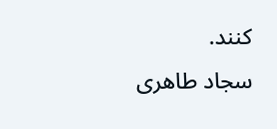کنند.
سجاد طاهری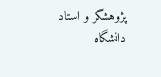پژوهشگر و استاد دانشگاه